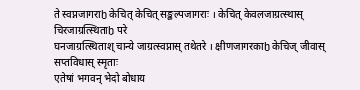ते स्वप्नजागराẖ केचित् केचित् सङ्कल्पजागराः । केचित् केवलजाग्रत्स्थास् चिरजाग्रत्स्थिताḫ परे
घनजाग्रत्स्थिताश् चान्ये जाग्रत्स्वप्नास् तथेतरे । क्षीणजागरकाẖ केचिज् जीवास् सप्तविधास् स्मृताः
एतेषां भगवन् भेदो बोधाय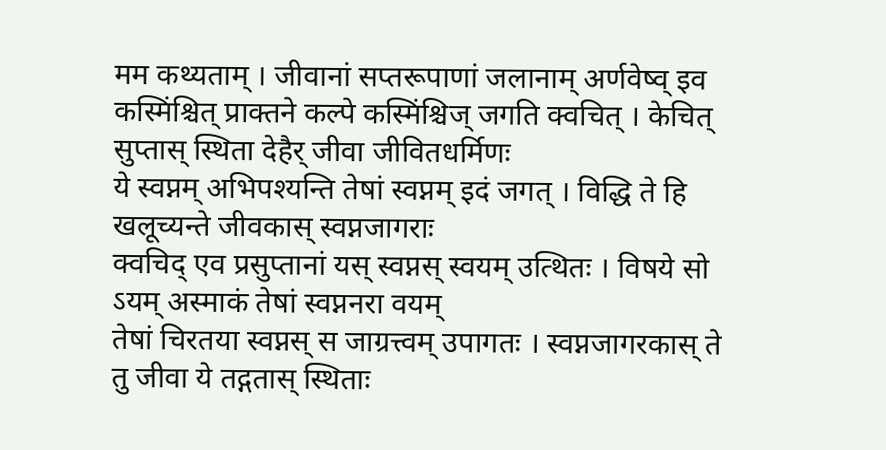मम कथ्यताम् । जीवानां सप्तरूपाणां जलानाम् अर्णवेष्व् इव
कस्मिंश्चित् प्राक्तने कल्पे कस्मिंश्चिज् जगति क्वचित् । केचित् सुप्तास् स्थिता देहैर् जीवा जीवितधर्मिणः
ये स्वप्नम् अभिपश्यन्ति तेषां स्वप्नम् इदं जगत् । विद्धि ते हि खलूच्यन्ते जीवकास् स्वप्नजागराः
क्वचिद् एव प्रसुप्तानां यस् स्वप्नस् स्वयम् उत्थितः । विषये सो ऽयम् अस्माकं तेषां स्वप्ननरा वयम्
तेषां चिरतया स्वप्नस् स जाग्रत्त्वम् उपागतः । स्वप्नजागरकास् ते तु जीवा ये तद्गतास् स्थिताः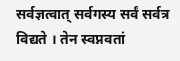सर्वज्ञत्वात् सर्वगस्य सर्वं सर्वत्र विद्यते । तेन स्वप्नवतां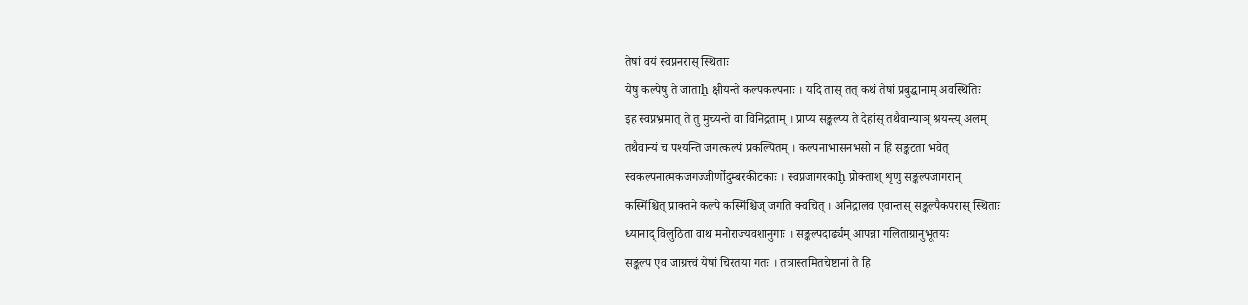तेषां वयं स्वप्ननरास् स्थिताः
येषु कल्पेषु ते जाताẖ क्षीयन्ते कल्पकल्पनाः । यदि तास् तत् कथं तेषां प्रबुद्धानाम् अवस्थितिः
इह स्वप्नभ्रमात् ते तु मुच्यन्ते वा विनिद्रताम् । प्राप्य सङ्कल्प्य ते देहांस् तथैवान्याञ् श्रयन्त्य् अलम्
तथैवान्यं च पश्यन्ति जगत्कल्पं प्रकल्पितम् । कल्पनाभासनभसो न हि सङ्कटता भवेत्
स्वकल्पनात्मकजगज्जीर्णोदुम्बरकीटकाः । स्वप्नजागरकाḫ प्रोक्ताश् शृणु सङ्कल्पजागरान्
कस्मिंश्चित् प्राक्तने कल्पे कस्मिंश्चिज् जगति क्वचित् । अनिद्रालव एवान्तस् सङ्कल्पैकपरास् स्थिताः
ध्यानाद् विलुठिता वाथ मनोराज्यवशानुगाः । सङ्कल्पदार्ढ्यम् आपन्ना गलिताग्रानुभूतयः
सङ्कल्प एव जाग्रत्त्वं येषां चिरतया गतः । तत्रास्तमितचेष्टानां ते हि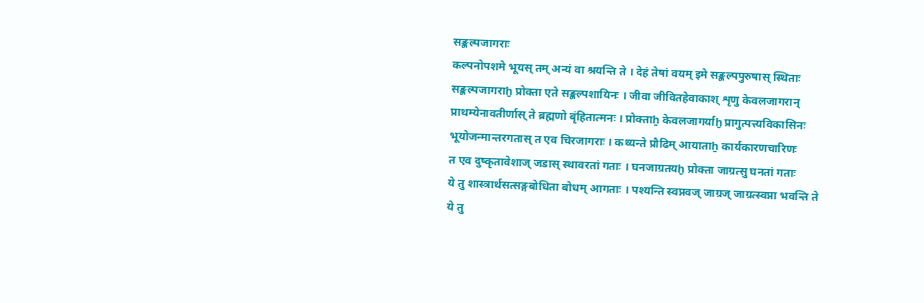सङ्कल्पजागराः
कल्पनोपशमे भूयस् तम् अन्यं वा श्रयन्ति ते । देहं तेषां वयम् इमे सङ्कल्पपुरुषास् स्थिताः
सङ्कल्पजागराḫ प्रोक्ता एते सङ्कल्पशायिनः । जीवा जीवितहेवाकाश् शृणु केवलजागरान्
प्राथम्येनावतीर्णास् ते ब्रह्मणो बृंहितात्मनः । प्रोक्ताẖ केवलजागर्याḫ प्रागुत्पत्त्यविकासिनः
भूयोजन्मान्तरगतास् त एव चिरजागराः । कथ्यन्ते प्रौढिम् आयाताẖ कार्यकारणचारिणः
त एव दुष्कृतावेशाज् जडास् स्थावरतां गताः । घनजाग्रतयḫ प्रोक्ता जाग्रत्सु घनतां गताः
ये तु शास्त्रार्थसत्सङ्गबोधिता बोधम् आगताः । पश्यन्ति स्वप्नवज् जाग्रज् जाग्रत्स्वप्ना भवन्ति ते
ये तु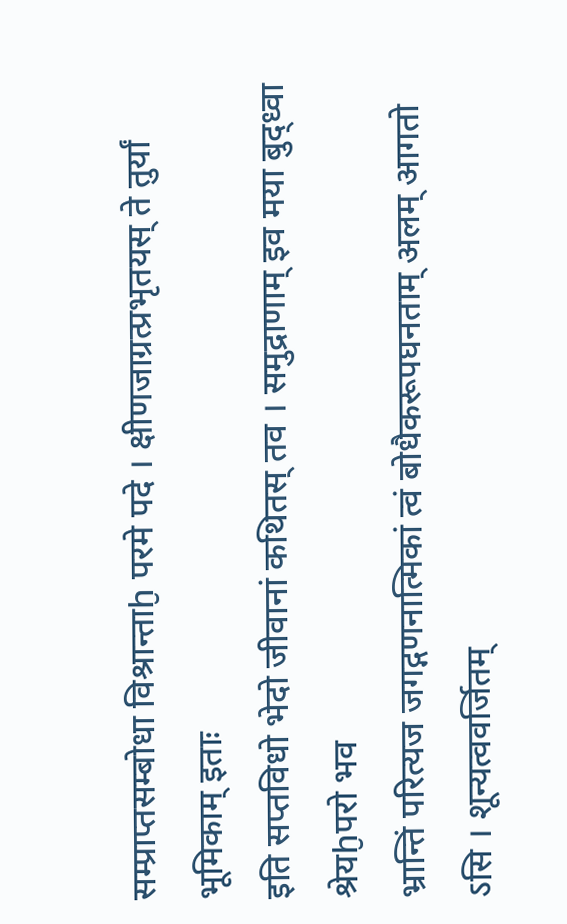सम्प्राप्तसम्बोधा विश्रान्ताḫ परमे पदे । क्षीणजाग्रत्प्रभृतयस् ते तुर्यां भूमिकाम् इताः
इति सप्तविधो भेदो जीवानां कथितस् तव । समुद्राणाम् इव मया बुद्ध्वा श्रेयḫपरो भव
भ्रान्तिं परित्यज जगद्गणनात्मिकां त्वं बोधैकरूपघनताम् अलम् आगतो ऽसि । शून्यत्ववर्जितम्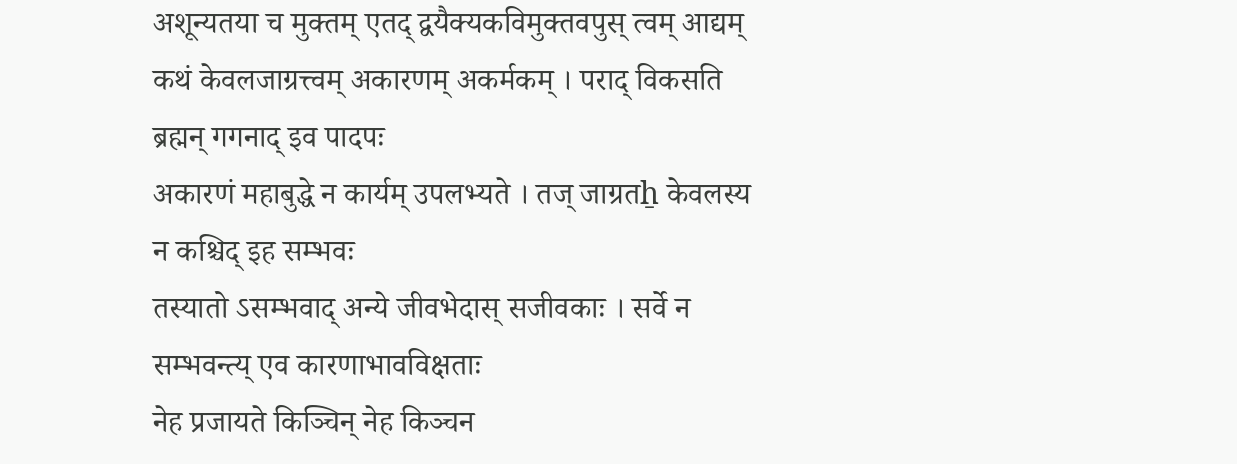अशून्यतया च मुक्तम् एतद् द्वयैक्यकविमुक्तवपुस् त्वम् आद्यम्
कथं केवलजाग्रत्त्वम् अकारणम् अकर्मकम् । पराद् विकसति ब्रह्मन् गगनाद् इव पादपः
अकारणं महाबुद्धे न कार्यम् उपलभ्यते । तज् जाग्रतẖ केवलस्य न कश्चिद् इह सम्भवः
तस्यातो ऽसम्भवाद् अन्ये जीवभेदास् सजीवकाः । सर्वे न सम्भवन्त्य् एव कारणाभावविक्षताः
नेह प्रजायते किञ्चिन् नेह किञ्चन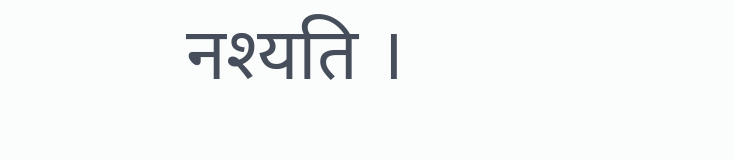नश्यति ।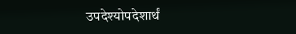उपदेश्योपदेशार्थं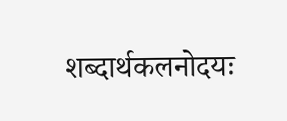शब्दार्थकलनोदयः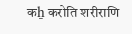कẖ करोति शरीराणि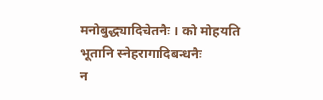मनोबुद्ध्यादिचेतनैः । को मोहयति भूतानि स्नेहरागादिबन्धनैः
न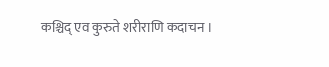कश्चिद् एव कुरुते शरीराणि कदाचन ।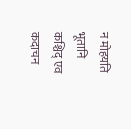न मोहयति भूतानि कश्चिद् एव कदाचन